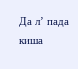Да л’ пада киша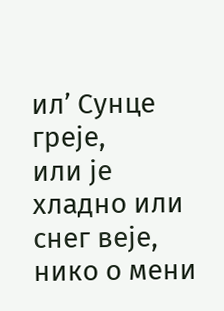ил’ Сунце греје,
или је хладно или снег веје,
нико о мени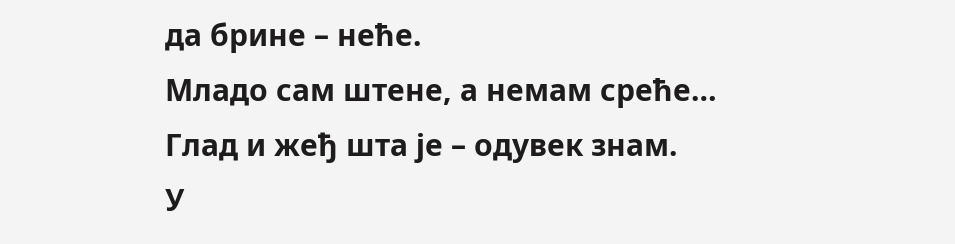да брине – неће.
Младо сам штене, а немам среће…
Глад и жеђ шта је – одувек знам.
У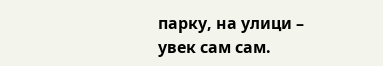парку, на улици – увек сам сам.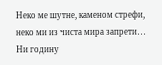Неко ме шутне, каменом стрефи,
неко ми из чиста мира запрети…
Ни годину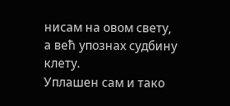нисам на овом свету,
а већ упознах судбину клету.
Уплашен сам и тако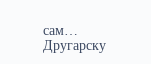сам…
Другарску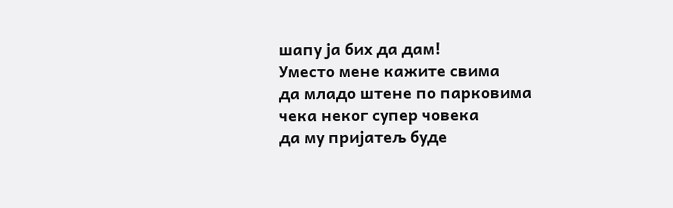шапу ја бих да дам!
Уместо мене кажите свима
да младо штене по парковима
чека неког супер човека
да му пријатељ буде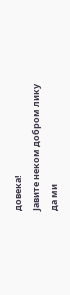довека!
Јавите неком добром лику
да ми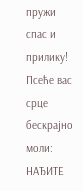пружи спас и прилику!
Псеће вас срце бескрајно моли:
НАЂИТЕ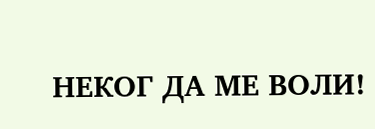НЕКОГ ДА МЕ ВОЛИ!